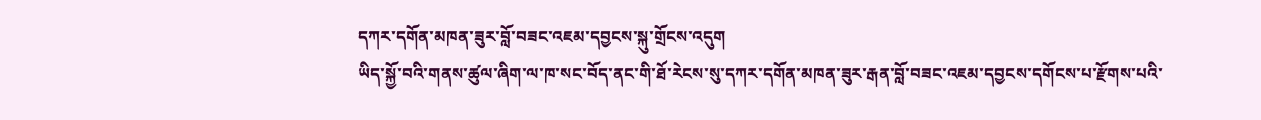དཀར་དགོན་མཁན་ཟུར་བློ་བཟང་འཇམ་དབྱངས་སྐུ་གྲོངས་འདུག
ཡིད་སྐྱོ་བའི་གནས་ཚུལ་ཞིག་ལ་ཁ་སང་བོད་ནང་གི་ཐོ་རེངས་སུ་དཀར་དགོན་མཁན་ཟུར་རྒན་བློ་བཟང་འཇམ་དབྱངས་དགོངས་པ་རྫོགས་པའི་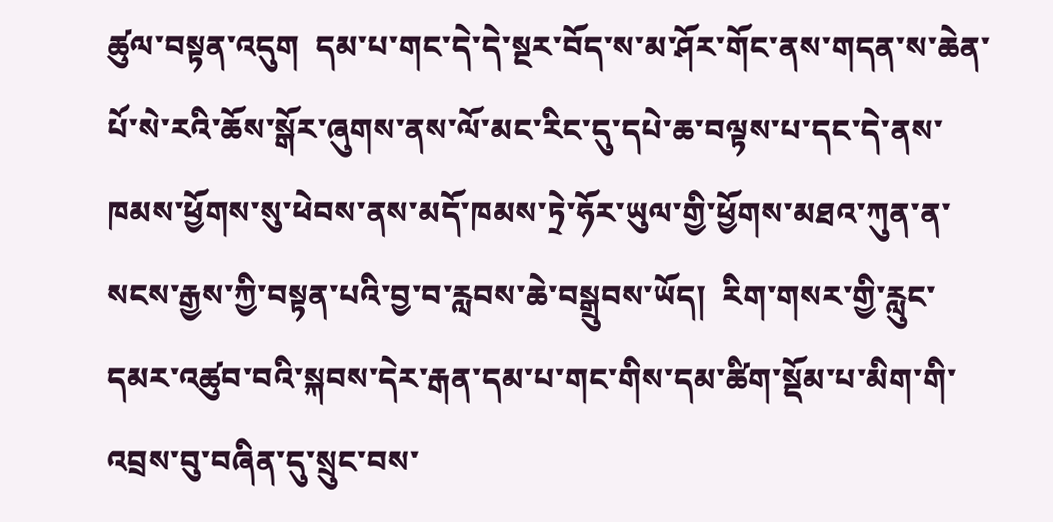ཚུལ་བསྟན་འདུག  དམ་པ་གང་དེ་དེ་སྔར་བོད་ས་མ་ཤོར་གོང་ནས་གདན་ས་ཆེན་པོ་སེ་རའི་ཆོས་སྒོར་ཞུགས་ནས་ལོ་མང་རིང་དུ་དཔེ་ཆ་བལྟས་པ་དང་དེ་ནས་ཁམས་ཕྱོགས་སུ་ཕེབས་ནས་མདོ་ཁམས་ཏྲེ་ཧོར་ཡུལ་གྱི་ཕྱོགས་མཐའ་ཀུན་ན་སངས་རྒྱས་ཀྱི་བསྟན་པའི་བྱ་བ་རླབས་ཆེ་བསྒྲུབས་ཡོད།  རིག་གསར་གྱི་རླུང་དམར་འཚུབ་བའི་སྐབས་དེར་རྒན་དམ་པ་གང་གིས་དམ་ཚིག་སྡོམ་པ་མིག་གི་འབྲས་བུ་བཞིན་དུ་སྲུང་བས་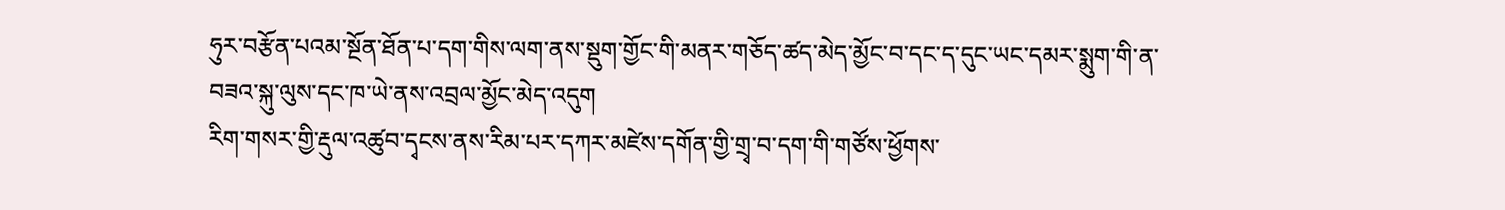ཧུར་བརྩོན་པའམ་སྔོན་ཐོན་པ་དག་གིས་ལག་ནས་སྡུག་གྱོང་གི་མནར་གཅོད་ཚད་མེད་མྱོང་བ་དང་ད་དུང་ཡང་དམར་སྨུག་གི་ན་བཟའ་སྐུ་ལུས་དང་ཁ་ཡེ་ནས་འབྲལ་མྱོང་མེད་འདུག
རིག་གསར་གྱི་རྡུལ་འཚུབ་དྭངས་ནས་རིམ་པར་དཀར་མཛེས་དགོན་གྱི་གྲྭ་བ་དག་གི་གཙོས་ཕྱོགས་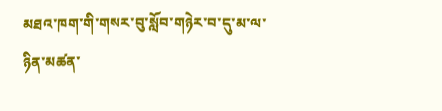མཐའ་ཁག་གི་གསར་བུ་སློབ་གཉེར་བ་དུ་མ་ལ་ཉིན་མཚན་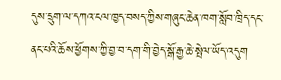དུས་དྲུག་ལ་དཀའ་ངལ་ཁྱད་བསད་ཀྱིས་གཞུང་ཆེན་ཁག་སློབ་ཁྲིད་དང་ནང་པའི་ཆོས་ཕྱོགས་ཀྱི་བྱ་བ་དག་གི་བྱེད་སྒོ་རྒྱ་ཆེ་སྤེལ་ཡོད་འདུག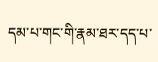དམ་པ་གང་གི་རྣམ་ཐར་དད་པ་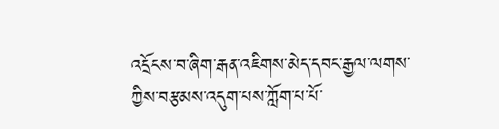འདྲོངས་བ་ཞིག་རྒན་འཇིགས་མེད་དབང་རྒྱལ་ལགས་ཀྱིས་བརྩམས་འདུག་པས་ཀློག་པ་པོ་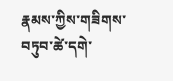རྣམས་ཀྱིས་གཟིགས་བཏུབ་ཚེ་དགེ་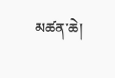མཚན་ཆེ།